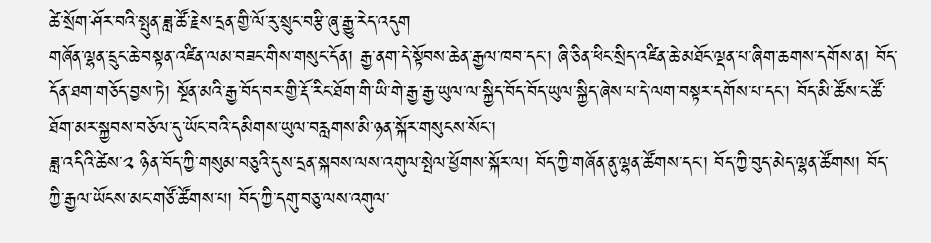ཚེ་སྲོག་ཤོར་བའི་སྤུན་ཟླ་ཚོ་རྗེས་དྲན་གྱི་ལོ་རུ་སྲུང་བརྩི་ཞུ་རྒྱུ་རེད་འདུག
གཞོན་ལྷན་དྲུང་ཆེ་བསྟན་འཛིན་ལམ་བཟང་གིས་གསུང་དོན། རྒྱ་ནག་དེ་སྟོབས་ཆེན་རྒྱལ་ཁབ་དང་། ཞི་ཅིན་ཕིང་སྲིད་འཛིན་ཆེ་མཐོང་ལྡན་པ་ཞིག་ཆགས་དགོས་ན། བོད་དོན་ཐག་གཅོད་བྱས་ཏེ། སྔོན་མའི་རྒྱ་བོད་བར་གྱི་རྡོ་རིང་ཐོག་གི་ཡི་གེ་རྒྱ་རྒྱ་ཡུལ་ལ་སྐྱིད་བོད་བོད་ཡུལ་སྐྱིད་ཞེས་པ་དེ་ལག་བསྟར་དགོས་པ་དང་། བོད་མི་ཚོས་ང་ཚོ་ཐོག་མར་སྐྱབས་བཅོལ་དུ་ཡོང་བའི་དམིགས་ཡུལ་བརླགས་མི་ཉན་སྐོར་གསུངས་སོང་།
ཟླ་འདིའི་ཚེས་༢ ཉིན་བོད་ཀྱི་གསུམ་བཅུའི་དུས་དྲན་སྐབས་ལས་འགུལ་སྤེལ་ཕྱོགས་སྐོར་ལ། བོད་ཀྱི་གཞོན་ནུ་ལྷན་ཚོགས་དང་། བོད་ཀྱི་བུད་མེད་ལྷན་ཚོགས། བོད་ཀྱི་རྒྱལ་ཡོངས་མང་གཙོ་ཚོགས་པ། བོད་ཀྱི་དགུ་བཅུ་ལས་འགུལ་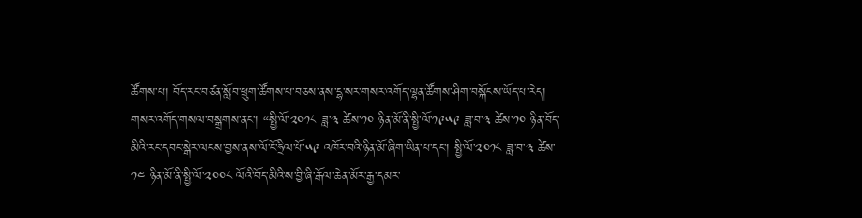ཚོགས་པ། བོད་རང་བཙན་སློབ་ཕྲུག་ཚོགས་པ་བཅས་ནས་དྷ་སར་གསར་འགོད་ལྷན་ཚོགས་ཤིག་བསྐོངས་ཡོད་པ་རེད།
གསར་འགོད་གསལ་བསྒྲགས་ནང་། “སྤྱི་ལོ་༢༠༡༨ ཟླ་༣ ཚེས་༡༠ ཉིན་མོ་ནི་སྤྱི་ལོ་༡༩༥༩ ཟླ་བ་༣ ཚེས་༡༠ ཉིན་བོད་མིའི་རང་དབང་སྒེར་ལངས་བྱས་ནས་ལོ་ངོ་ཧྲིལ་པོ་༥༩ འཁོར་བའི་ཉིན་མོ་ཞིག་ཡིན་པ་དང་། སྤྱི་ལོ་༢༠༡༨ ཟླ་བ་༣ ཚེས་༡༤ ཉིན་མོ་ནི་སྤྱི་ལོ་༢༠༠༨ ལོའི་བོད་མིའི་ས་བྱི་ཞི་རྒོལ་ཆེན་མོར་རྒྱ་དམར་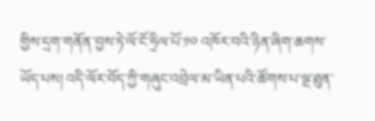གྱིས་དྲག་གནོན་བྱས་ཏེ་ལོ་ངོ་ཧྲིལ་པོ་༡༠ འཁོར་བའི་ཉིན་ཞིག་ཆགས་ཡོད་པས། འདི་ལོར་བོད་ཀྱི་གཞུང་འབྲེལ་མ་ཡིན་པའི་ཚོགས་པ་ལྔ་ཐུན་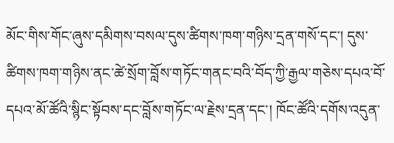མོང་གིས་གོང་ཞུས་དམིགས་བསལ་དུས་ཚིགས་ཁག་གཉིས་དྲན་གསོ་དང་། དུས་ཚིགས་ཁག་གཉིས་ནང་ཚེ་སྲོག་བློས་གཏོང་གནང་བའི་བོད་ཀྱི་རྒྱལ་གཅེས་དཔའ་བོ་དཔའ་མོ་ཚོའི་སྙིང་སྟོབས་དང་བློས་གཏོང་ལ་རྗེས་དྲན་དང་། ཁོང་ཚོའི་དགོས་འདུན་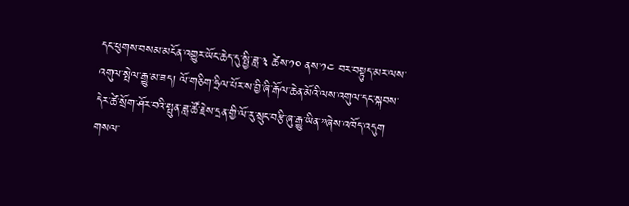དང་ཕུགས་བསམ་མངོན་འགྱུར་ཡོང་ཆེད་དུ་སྤྱི་ཟླ་༣ ཚེས་༡༠ ནས་༡༤ བར་བསྟུད་མར་ལས་འགུལ་སྤེལ་རྒྱུ་མ་ཟད། ལོ་གཅིག་ཧྲིལ་པོར་ས་བྱི་ཞི་རྒོལ་ཆེན་མོའི་ལས་འགུལ་དང་སྐབས་དེར་ཚེ་སྲོག་ཤོར་བའི་སྤུན་ཟླ་ཚོ་རྗེས་དྲན་གྱི་ལོ་རུ་སྲུང་བརྩི་ཞུ་རྒྱུ་ཡིན་”ཞེས་འཁོད་འདུག
གསལ་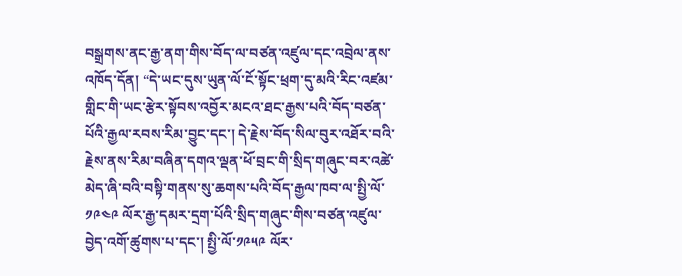བསྒྲགས་ནང་རྒྱ་ནག་གིས་བོད་ལ་བཙན་འཛུལ་དང་འབྲེལ་ནས་འཁོད་དོན། “དེ་ཡང་དུས་ཡུན་ལོ་ངོ་སྟོང་ཕྲག་དུ་མའི་རིང་འཛམ་གླིང་གི་ཡང་རྩེར་སྟོབས་འབྱོར་མངའ་ཐང་རྒྱས་པའི་བོད་བཙན་པོའི་རྒྱལ་རབས་རིམ་བྱུང་དང་། དེ་རྗེས་བོད་སིལ་བུར་འཐོར་བའི་རྗེས་ནས་རིམ་བཞིན་དགའ་ལྡན་ཕོ་བྲང་གི་སྲིད་གཞུང་བར་འཚེ་མེད་ཞི་བའི་བསྟི་གནས་སུ་ཆགས་པའི་བོད་རྒྱལ་ཁབ་ལ་སྤྱི་ལོ་༡༩༤༩ ལོར་རྒྱ་དམར་དྲག་པོའི་སྲིད་གཞུང་གིས་བཙན་འཛུལ་བྱེད་འགོ་ཚུགས་པ་དང་། སྤྱི་ལོ་༡༩༥༩ ལོར་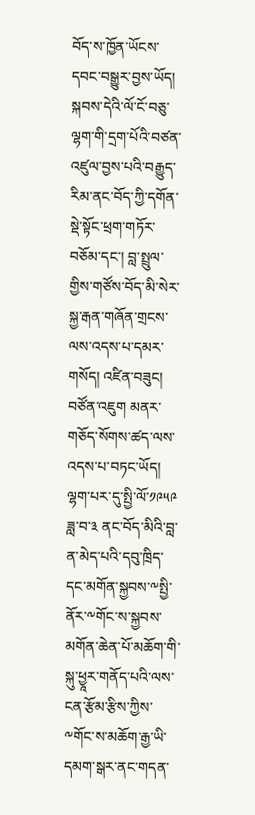བོད་ས་ཁྱོན་ཡོངས་དབང་བསྒྱུར་བྱས་ཡོད། སྐབས་དེའི་ལོ་ངོ་བཅུ་ལྷག་གི་དྲག་པོའི་བཙན་འཛུལ་བྱས་པའི་བརྒྱུད་རིམ་ནང་བོད་ཀྱི་དགོན་སྡེ་སྟོང་ཕྲག་གཏོར་བཅོམ་དང་། བླ་སྤྲུལ་གྱིས་གཙོས་བོད་མི་སེར་སྐྱ་རྒན་གཞོན་གྲངས་ལས་འདས་པ་དམར་གསོད། འཛིན་བཟུང། བཙོན་འཇུག མནར་གཅོད་སོགས་ཚད་ལས་འདས་པ་བཏང་ཡོད། ལྷག་པར་དུ་སྤྱི་ལོ་༡༩༥༩ ཟླ་བ་༣ ནང་བོད་མིའི་བླ་ན་མེད་པའི་དབུ་ཁྲིད་དང་མགོན་སྐྱབས་༸སྤྱི་ནོར་༸གོང་ས་སྐྱབས་མགོན་ཆེན་པོ་མཆོག་གི་སྐུ་ཕྱཱར་གནོད་པའི་ལས་ངན་རྩོམ་རྩིས་ཀྱིས་༸གོང་ས་མཆོག་རྒྱ་ཡི་དམག་སྒར་ནང་གདན་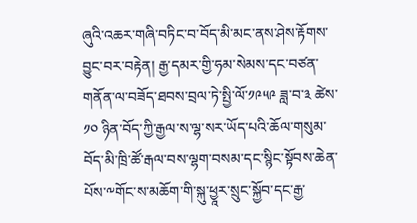ཞུའི་འཆར་གཞི་བཏིང་བ་བོད་མི་མང་ནས་ཤེས་རྟོགས་བྱུང་བར་བརྟེན། རྒྱ་དམར་གྱི་ཧམ་སེམས་དང་བཙན་གནོན་ལ་བཟོད་ཐབས་བྲལ་ཏེ་སྤྱི་ལོ་༡༩༥༩ ཟླ་བ་༣ ཚེས་༡༠ ཉིན་བོད་ཀྱི་རྒྱལ་ས་ལྷ་སར་ཡོད་པའི་ཆོལ་གསུམ་བོད་མི་ཁྲི་ཚོ་རྒལ་བས་ལྷག་བསམ་དང་སྙིང་སྟོབས་ཆེན་པོས་༸གོང་ས་མཆོག་གི་སྐུ་ཕྱཱར་སྲུང་སྐྱོབ་དང་རྒྱ་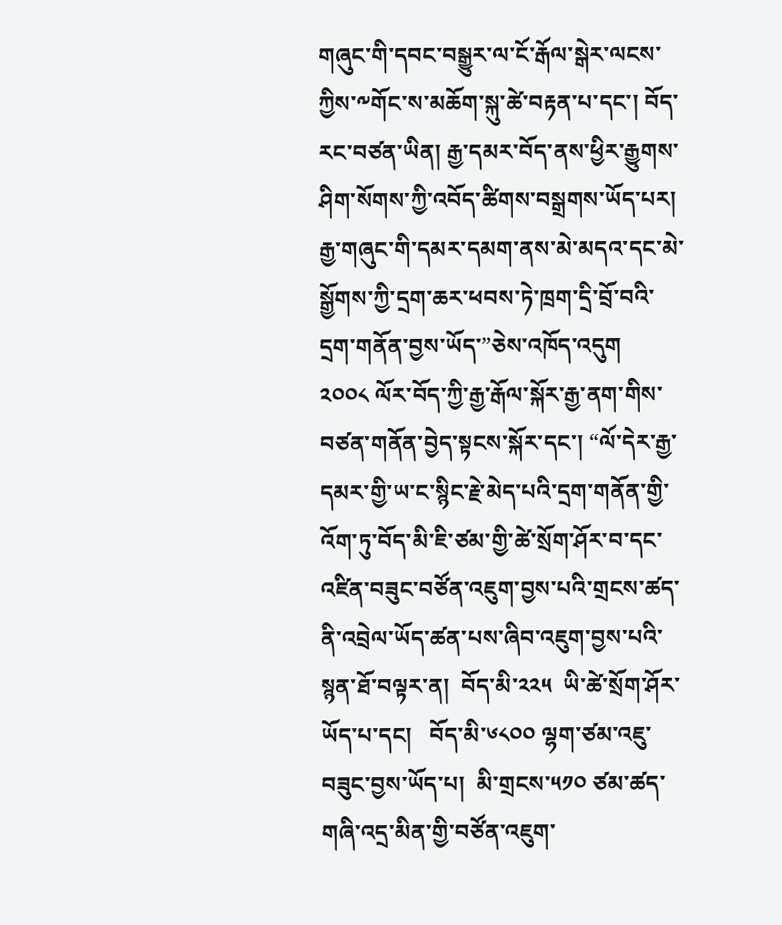གཞུང་གི་དབང་བསྒྱུར་ལ་ངོ་རྒོལ་སྒེར་ལངས་ཀྱིས་༸གོང་ས་མཆོག་སྐུ་ཚེ་བརྟན་པ་དང་། བོད་རང་བཙན་ཡིན། རྒྱ་དམར་བོད་ནས་ཕྱིར་རྒྱུགས་ཤིག་སོགས་ཀྱི་འབོད་ཚིགས་བསྒྲགས་ཡོད་པར། རྒྱ་གཞུང་གི་དམར་དམག་ནས་མེ་མདའ་དང་མེ་སྒྱོགས་ཀྱི་དྲག་ཆར་ཕབས་ཏེ་ཁྲག་དྲི་བྲོ་བའི་དྲག་གནོན་བྱས་ཡོད་”ཅེས་འཁོད་འདུག
༢༠༠༨ ལོར་བོད་ཀྱི་རྒྱ་རྒོལ་སྐོར་རྒྱ་ནག་གིས་བཙན་གནོན་བྱེད་སྟངས་སྐོར་དང་། “ལོ་དེར་རྒྱ་དམར་གྱི་ཡ་ང་སྙིང་རྗེ་མེད་པའི་དྲག་གནོན་གྱི་འོག་ཏུ་བོད་མི་ཇི་ཙམ་གྱི་ཚེ་སྲོག་ཤོར་བ་དང་འཛིན་བཟུང་བཙོན་འཇུག་བྱས་པའི་གྲངས་ཚད་ནི་འབྲེལ་ཡོད་ཚན་པས་ཞིབ་འཇུག་བྱས་པའི་སྙན་ཐོ་བལྟར་ན།  བོད་མི་༢༢༥  ཡི་ཚེ་སྲོག་ཤོར་ཡོད་པ་དང།   བོད་མི་༦༨༠༠ ལྷག་ཙམ་འཇུ་བཟུང་བྱས་ཡོད་པ།  མི་གྲངས་༥༡༠ ཙམ་ཚད་གཞི་འདྲ་མིན་གྱི་བཙོན་འཇུག་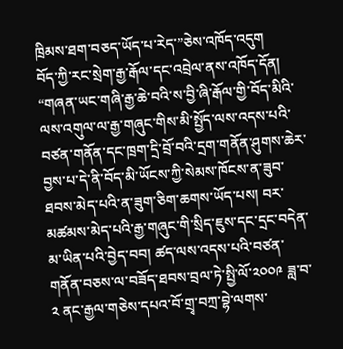ཁྲིམས་ཐག་བཅད་ཡོད་པ་རེད་”ཅེས་འཁོད་འདུག
བོད་ཀྱི་རང་སྲེག་རྒྱ་རྒོལ་དང་འབྲེལ་ནས་འཁོད་དོན། “གཞན་ཡང་གཞི་རྒྱ་ཆེ་བའི་ས་བྱི་ཞི་རྒོལ་གྱི་བོད་མིའི་ལས་འགུལ་ལ་རྒྱ་གཞུང་གིས་མི་སྤྱོད་ལས་འདས་པའི་བཙན་གནོན་དང་ཁྲག་དྲི་བྲོ་བའི་དྲག་གནོན་ཤུགས་ཆེར་བྱས་པ་དེ་ནི་བོད་མི་ཡོངས་ཀྱི་སེམས་ཁོངས་ན་ཟུབ་ཐབས་མེད་པའི་ན་ཟུག་ཅིག་ཆགས་ཡོད་པས། བར་མཚམས་མེད་པའི་རྒྱ་གཞུང་གི་སྲིད་ཇུས་དང་དྲང་བདེན་མ་ཡིན་པའི་བྱེད་བབ། ཚད་ལས་འདས་པའི་བཙན་གནོན་བཅས་ལ་བཟོད་ཐབས་བྲལ་ཏེ་སྤྱི་ལོ་༢༠༠༩ ཟླ་བ་༢ ནང་རྒྱལ་གཅེས་དཔའ་བོ་གྲྭ་བཀྲ་བྷེ་ལགས་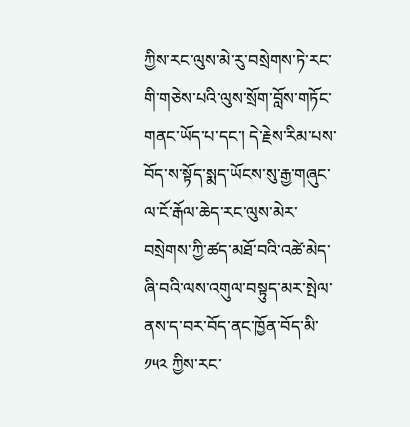ཀྱིས་རང་ལུས་མེ་རུ་བསྲེགས་ཏེ་རང་གི་གཅེས་པའི་ལུས་སྲོག་བློས་གཏོང་གནང་ཡོད་པ་དང་། དེ་རྗེས་རིམ་པས་བོད་ས་སྟོད་སྨད་ཡོངས་སུ་རྒྱ་གཞུང་ལ་ངོ་རྒོལ་ཆེད་རང་ལུས་མེར་བསྲེགས་ཀྱི་ཚད་མཐོ་བའི་འཚེ་མེད་ཞི་བའི་ལས་འགུལ་བསྟུད་མར་སྤེལ་ནས་ད་བར་བོད་ནང་ཁྱོན་བོད་མི་ ༡༥༢ ཀྱིས་རང་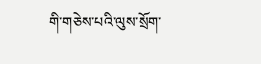གི་གཅེས་པའི་ལུས་སྲོག་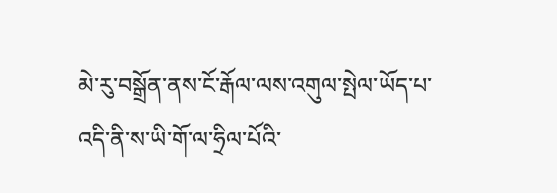མེ་རུ་བསྒྲོན་ནས་ངོ་རྒོལ་ལས་འགུལ་སྤེལ་ཡོད་པ་འདི་ནི་ས་ཡི་གོ་ལ་ཧྲིལ་པོའི་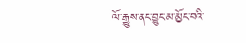ལོ་རྒྱུས་ནང་བྱུང་མ་མྱོང་བའི་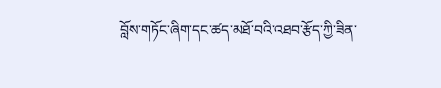བློས་གཏོང་ཞིག་དང་ཚད་མཐོ་བའི་འཐབ་རྩོད་ཀྱི་ཟིན་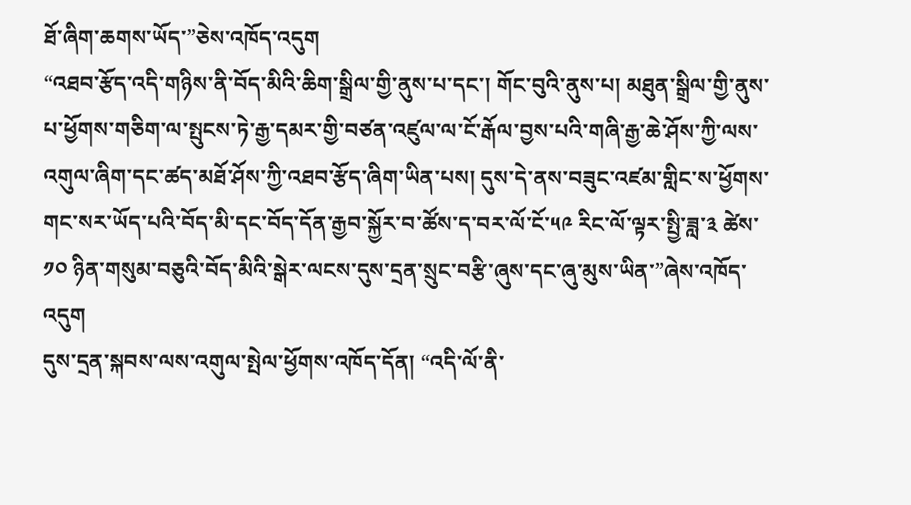ཐོ་ཞིག་ཆགས་ཡོད་”ཅེས་འཁོད་འདུག
“འཐབ་རྩོད་འདི་གཉིས་ནི་བོད་མིའི་ཆིག་སྒྲིལ་གྱི་ནུས་པ་དང་། གོང་བུའི་ནུས་པ། མཐུན་སྒྲིལ་གྱི་ནུས་པ་ཕྱོགས་གཅིག་ལ་སྤུངས་ཏེ་རྒྱ་དམར་གྱི་བཙན་འཛུལ་ལ་ངོ་རྒོལ་བྱས་པའི་གཞི་རྒྱ་ཆེ་ཤོས་ཀྱི་ལས་འགུལ་ཞིག་དང་ཚད་མཐོ་ཤོས་ཀྱི་འཐབ་རྩོད་ཞིག་ཡིན་པས། དུས་དེ་ནས་བཟུང་འཛམ་གླིང་ས་ཕྱོགས་གང་སར་ཡོད་པའི་བོད་མི་དང་བོད་དོན་རྒྱབ་སྐྱོར་བ་ཚོས་ད་བར་ལོ་ངོ་༥༩ རིང་ལོ་ལྟར་སྤྱི་ཟླ་༣ ཚེས་༡༠ ཉིན་གསུམ་བཅུའི་བོད་མིའི་སྒེར་ལངས་དུས་དྲན་སྲུང་བརྩི་ཞུས་དང་ཞུ་མུས་ཡིན་”ཞེས་འཁོད་འདུག
དུས་དྲན་སྐབས་ལས་འགུལ་སྤེལ་ཕྱོགས་འཁོད་དོན། “འདི་ལོ་ནི་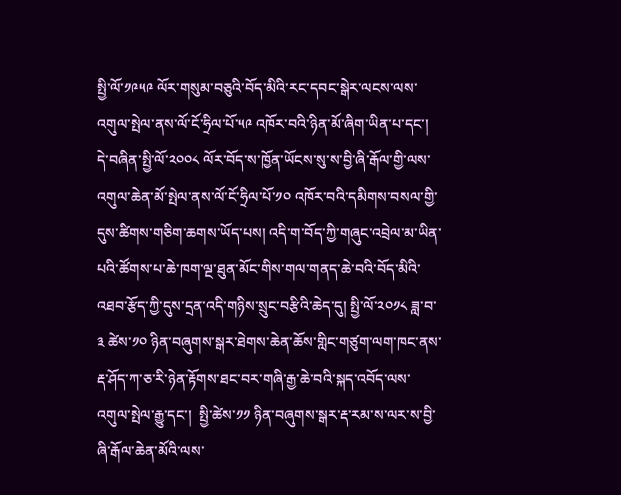སྤྱི་ལོ་༡༩༥༩ ལོར་གསུམ་བཅུའི་བོད་མིའི་རང་དབང་སྒེར་ལངས་ལས་འགུལ་སྤེལ་ནས་ལོ་ངོ་ཧྲིལ་པོ་༥༩ འཁོར་བའི་ཉིན་མོ་ཞིག་ཡིན་པ་དང་། དེ་བཞིན་སྤྱི་ལོ་༢༠༠༨ ལོར་བོད་ས་ཁྱོན་ཡོངས་སུ་ས་བྱི་ཞི་རྒོལ་གྱི་ལས་འགུལ་ཆེན་མོ་སྤེལ་ནས་ལོ་ངོ་ཧྲིལ་པོ་༡༠ འཁོར་བའི་དམིགས་བསལ་གྱི་དུས་ཚིགས་གཅིག་ཆགས་ཡོད་པས། འདི་ག་བོད་ཀྱི་གཞུང་འབྲེལ་མ་ཡིན་པའི་ཚོགས་པ་ཆེ་ཁག་ལྔ་ཐུན་མོང་གིས་གལ་གནད་ཆེ་བའི་བོད་མིའི་འཐབ་རྩོད་ཀྱི་དུས་དྲན་འདི་གཉིས་སྲུང་བརྩིའི་ཆེད་དུ། སྤྱི་ལོ་༢༠༡༨ ཟླ་བ་༣ ཚེས་༡༠ ཉིན་བཞུགས་སྒར་ཐེགས་ཆེན་ཆོས་གླིང་གཙུག་ལག་ཁང་ནས་རྡ་ཤོད་ཀ་ཅ་རི་ཉེན་རྟོགས་ཐང་བར་གཞི་རྒྱ་ཆེ་བའི་སྐད་འབོད་ལས་འགུལ་སྤེལ་རྒྱུ་དང་།  སྤྱི་ཚེས་༡༡ ཉིན་བཞུགས་སྒར་རྡ་རམ་ས་ལར་ས་བྱི་ཞི་རྒོལ་ཆེན་མོའི་ལས་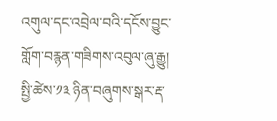འགུལ་དང་འབྲེལ་བའི་དངོས་བྱུང་གློག་བརྙན་གཟིགས་འབུལ་ཞུ་རྒྱུ། སྤྱི་ཚེས་༡༣ ཉིན་བཞུགས་སྒར་རྡ་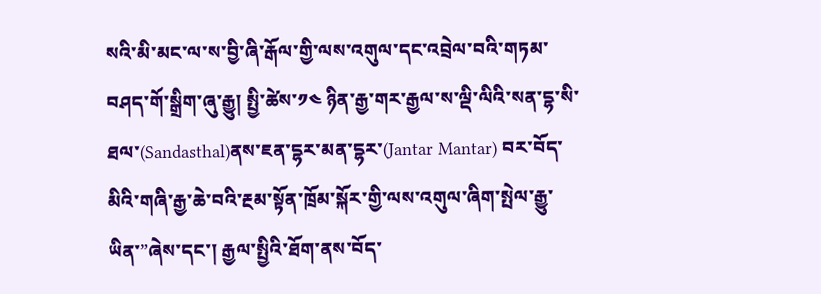སའི་མི་མང་ལ་ས་བྱི་ཞི་རྒོལ་གྱི་ལས་འགུལ་དང་འབྲེལ་བའི་གཏམ་བཤད་གོ་སྒྲིག་ཞུ་རྒྱུ། སྤྱི་ཚེས་༡༤ ཉིན་རྒྱ་གར་རྒྱལ་ས་ལྡི་ལིའི་སན་དྷ་སི་ཐལ་(Sandasthal)ནས་ཇན་དྷར་མན་དྷར་(Jantar Mantar) བར་བོད་མིའི་གཞི་རྒྱ་ཆེ་བའི་རྔམ་སྟོན་ཁྲོམ་སྐོར་གྱི་ལས་འགུལ་ཞིག་སྤེལ་རྒྱུ་ཡིན་”ཞེས་དང་། རྒྱལ་སྤྱིའི་ཐོག་ནས་བོད་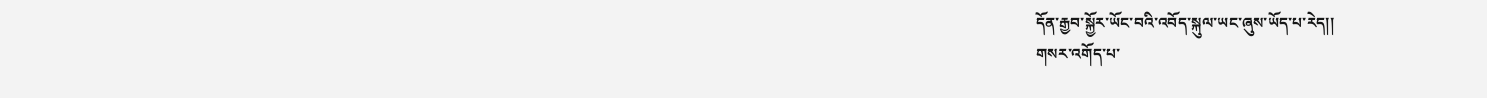དོན་རྒྱབ་སྐྱོར་ཡོང་བའི་འབོད་སྐུལ་ཡང་ཞུས་ཡོད་པ་རེད།།
གསར་འགོད་པ་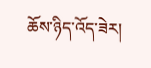ཆོས་ཉིད་འོད་ཟེར།